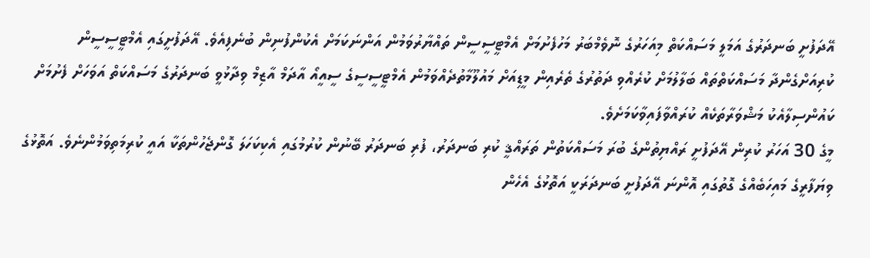އޭދަފުށީ ބަނދަރުގެ އަމަލީ މަސައްކަތް މިއަހަރުގެ ނޮވެމްބަރު މަހުފެށުމަށް އެމްޓީސީސީން ތައްޔާރުވަމުން އަންނަކަމަށް އެކުންފުނިން ބުނެފިއެވެ. އޭދަފުށީގައި އެމްޓީސީސީން ކުރިއަށްގެންދާ މަސައްކަތްތައް ބަލާލުމަށް ކުރެއްވި ދަތުރުގެ ތެރެއިން މީޑިއަށް މައުލޫމާތުދެއްވަމުން އެމްޓީސީސީގެ ސީއީއޯ އާދަމް އާޒިމް ވިދާޅުވީ ބަނދަރުގެ މަސައްކަތް އަވަހަށް ފެށުމަށް ކައުންސިލާއެކު މަޝްވަރާތަކެއް ކުރައްވާފައިވާކަމަށެވެ.
މީގެ 30 އަހަރު ކުރިން އޭދަފުށީ ރައްޔިތުންގެ ބުރަ މަސައްކަތުން ތަރައްޤީ ކުރި ބަނދަރު، ފުރި ބަނދަރު ބޭނުން ކުރުމުގައި އެކިކަހަލަ ގޮންޖެހުންތަކާ އައީ ކުރިމަތިވަމުންނެވެ. އަތޮޅުގެ ވިޔަފާރީގެ މައިހަބެއްގެ ގޮތުގައި އޮންނަ އޭދަފުށީ ބަނދަރަކީ އަތޮޅުގެ އެހެން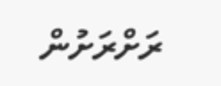ރަށްރަށުން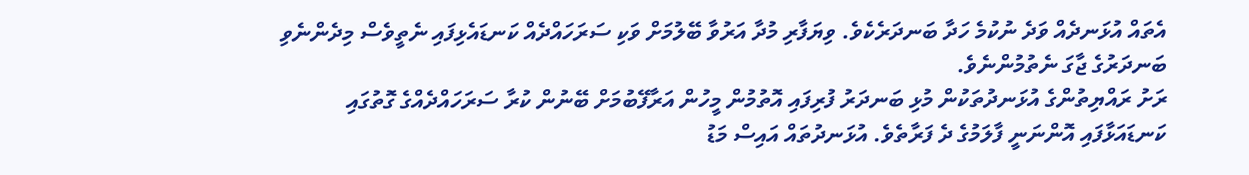އެތައް އުޅަނދެއް ވަދެ ނުކުމެ ހަދާ ބަނދަރެކެވެ. ވިޔަފާރި މުދާ އަރުވާ ބޭލުމަށް ވަކި ސަރަހައްދެއް ކަނޑައެޅިފައި ނެތީވެސް މިދެންނެވި ބަނދަރުގެ ޖާގަ ނެތުމުންނެވެ.
ރަށު ރައްޔިތުންގެ އުޅަނދުތަކުން މުޅި ބަނދަރު ފުރިފައި އޮތުމުން މީހުން އަރާފޭބުމަށް ބޭނުން ކުރާ ސަރަހައްދެއްގެ ގޮތުގައި ކަނޑައަޅާފައި އޮންނަނީ ފާލަމުގެ ދެ ފަރާތެވެ. އުޅަނދުތައް އައިސް މަޑު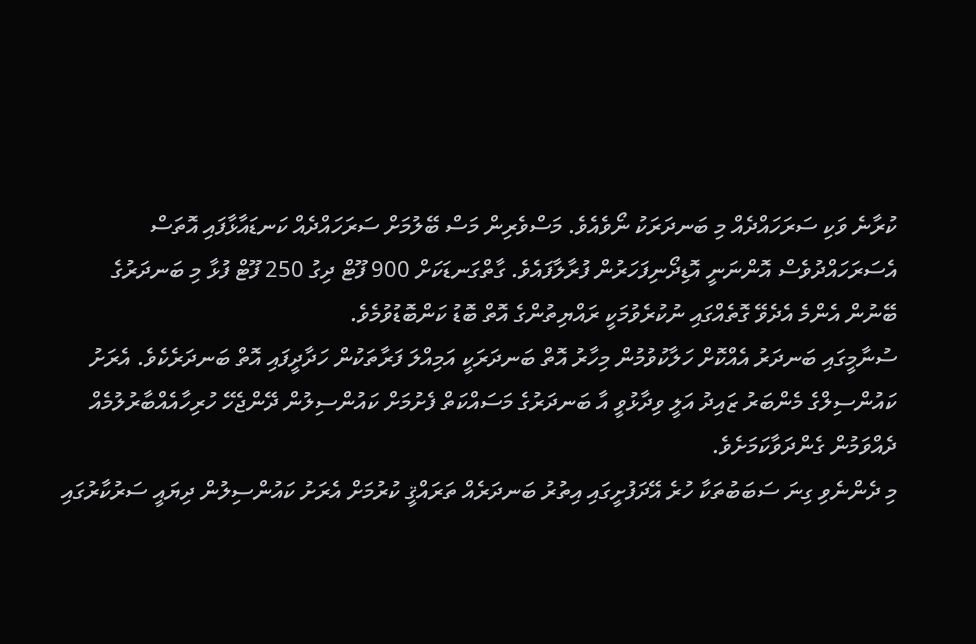ކުރާނެ ވަކި ސަރަހައްދެއް މި ބަނދަރަކު ނޯވެއެވެ. މަސްވެރިން މަސް ބޭލުމަށް ސަރަހައްދެއް ކަނޑައާޅާފައި އޮތަސް އެސަރަހައްދުވެސް އޮންނަނީ އޮޑިދޯނިފަހަރުން ފުރާލާފައެވެ. ގާތްގަނޑަކަށް 900 ފޫޓް ދިގު 250 ފޫޓް ފުޅާ މި ބަނދަރުގެ ބޭނުން އެންމެ އެދެވޭ ގޮތެއްގައި ނުކުރެވުމަކީ ރައްޔިތުންގެ އޮތް ބޮޑު ކަންބޮޑުވުމެވެ.
ސުނާމީގައި ބަނދަރު އެއްކޮށް ހަލާކުވުމުން މިހާރު އޮތް ބަނދަރަކީ އަމިއްލަ ފަރާތަކުން ހަދާދީފައި އޮތް ބަނދަރެކެވެ. އެރަށު ކައުންސިލްގެ މެންބަރު ޒައިދު އަލީ ވިދާޅުވީ އާ ބަނދަރުގެ މަސައްކަތް ފެށުމަށް ކައުންސިލުން ދޭންޖެހޭ ހުރިހާއެއްބާރުލުމެއް ދެއްވަމުން ގެންދަވާކަމަށެވެ.
މި ދެންނެވި ގިނަ ސަބަބުތަކާ ހުރެ އޭދަފުށީގައި އިތުރު ބަނދަރެއް ތަރައްޤީ ކުރުމަށް އެރަށު ކައުންސިލުން ދިޔައީ ސަރުކާރުގައި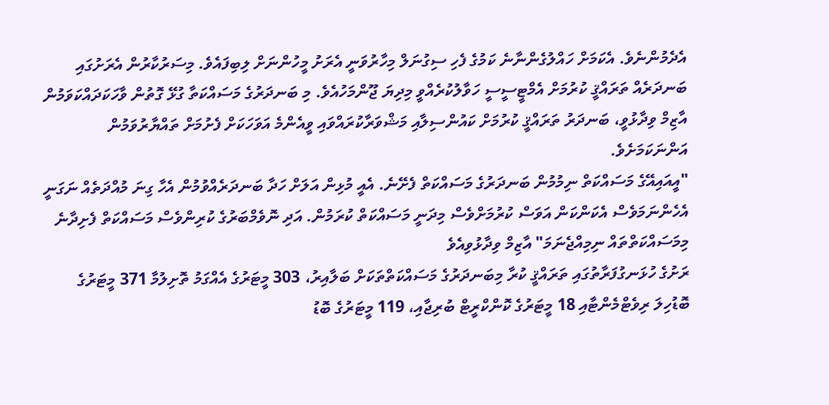އެދެމުންނެވެ. އެކަމަށް ހައްލުގެންނާނެ ކަމުގެ ފެހި ސިގުނަލް މިހާރުވަނީ އެރަށު މީހުންނަށް ލިބިފައެވެ. މިސަރުކާރުން އެރަށުގައި ބަނދަރެއް ތަރައްޤީ ކުރުމަށް އެމްޓީސީސީ ހަވާލުކުރެއްވީ މިދިޔަ ޖޫންމަހުއެވެ. މި ބަނދަރުގެ މަސައްކަތާ ގުޅޭ ގޮތުން ވާހަކަދައްކަވަމުން އާޒިމް ވިދާޅުވީ، ބަނދަރު ތަރައްޤީ ކުރުމަށް ކައުންސިލާއި މަޝްވަރާކުރައްވައި ވީއެންމެ އަވަހަކަށް ފެށުމަށް ތައްޔާރުވަމުން އަންނަކަމަށެވެ.
"އީއައިއޭގެ މަސައްކަތް ނިމުމުން ބަނދަރުގެ މަސައްކަތް ފެށޭނެ. އެއީ މުޅިން އަލަށް ހަދާ ބަނދަރެއްވުމުން އެހާ ގިނަ މުއްދަތެއް ނަގަނީ އެހެންނަމަވެސް އެކަންކަން އަވަސް ކުރުމަށްވެސް މިދަނީ މަސައްކަތް ކުރަމުން. އަދި ނޮވެމްބަރުގެ ކުރިންވެސް މަސައްކަތް ފެށިދާނެ މިމަސައްކަތްތައް ނިމިއްޖެނަމަ" އާޒިމް ވިދާޅުވިއެވެ
ރަށުގެ ހުޅަނގުފަރާތުގައި ތަރައްޤީ ކުރާ މިބަނދަރުގެ މަސައްކަތްތަކަށް ބަލާއިރު، 303 މީޓަރުގެ އެއްގަމު ތޮށިލުމާ 371 މީޓަރުގެ ބޮޑުހިލަ ރިވެޓްމެންޓާއި 18 މީޓަރުގެ ކޮންކްރީޓް ބުރިޖާއި، 119 މީޓަރުގެ ބޮޑު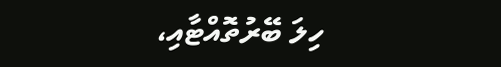ހިލަ ބޭރުތޮއްޓާއި،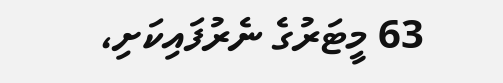63 މީޓަރުގެ ނެރުފައިކަށި،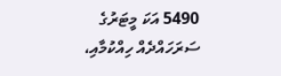5490 އަކަ މީޓަރުގެ ސަރަހައްދެއް ހިއްކުމާއި،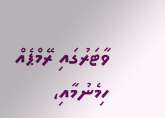ވާޓަރުގައި ރޭމްޕެއް ހިމެނުމާއި،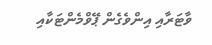ވާޓަރާއި އިންވެގެން ޕޭވްމެންޓަކާއި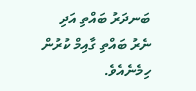ބަނދަރު ބައްތި އަދި ނެރު ބައްތި ގާއިމް ކުރުން ހިމެނެއެވެ.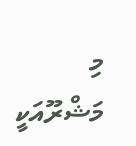މި މަޝްރޫއަކީ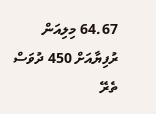64.67 މިލިއަން ރުފިޔާއަށް 450 ދުވަސް ތެރޭ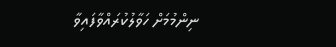ނިންމުމަށް ހަވާލުކުރައްވާފައިވާ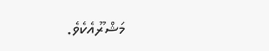މަޝްރޫއެކެވެ.